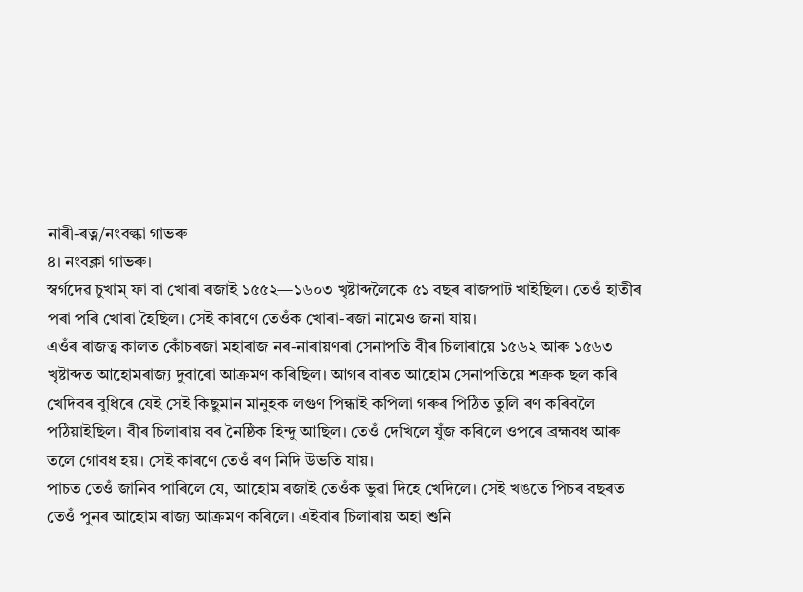নাৰী-ৰত্ন/নংবল্কা গাভৰু
৪। নংবক্লা গাভৰু।
স্বৰ্গদেৱ চুখাম্ ফা বা খোৰা ৰজাই ১৫৫২—১৬০৩ খৃষ্টাব্দলৈকে ৫১ বছৰ ৰাজপাট খাইছিল। তেওঁ হাতীৰ পৰা পৰি খোৰা হৈছিল। সেই কাৰণে তেওঁক খোৰা-ৰজা নামেও জনা যায়।
এওঁৰ ৰাজত্ব কালত কোঁচৰজা মহাৰাজ নৰ-নাৰায়ণৰা সেনাপতি বীৰ চিলাৰায়ে ১৫৬২ আৰু ১৫৬৩ খৃষ্টাব্দত আহোমৰাজ্য দুবাৰো আক্ৰমণ কৰিছিল। আগৰ বাৰত আহোম সেনাপতিয়ে শত্ৰুক ছল কৰি খেদিবৰ বুধিৰে যেই সেই কিছুমান মানুহক লগুণ পিন্ধাই কপিলা গৰুৰ পিঠিত তুলি ৰণ কৰিবলৈ পঠিয়াইছিল। বীৰ চিলাৰায় বৰ নৈষ্ঠিক হিন্দু আছিল। তেওঁ দেখিলে যুঁজ কৰিলে ওপৰে ব্ৰহ্মবধ আৰু তলে গোবধ হয়। সেই কাৰণে তেওঁ ৰণ নিদি উভতি যায়।
পাচত তেওঁ জানিব পাৰিলে যে, আহোম ৰজাই তেওঁক ভুৱা দিহে খেদিলে। সেই খঙতে পিচৰ বছৰত তেওঁ পুনৰ আহোম ৰাজ্য আক্ৰমণ কৰিলে। এইবাৰ চিলাৰায় অহা শুনি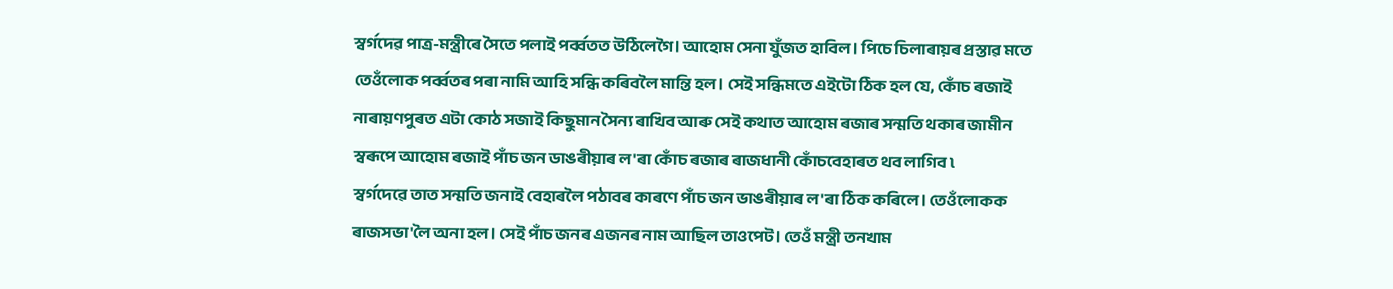স্বৰ্গদেৱ পাত্ৰ-মন্ত্ৰীৰে সৈতে পলাই পৰ্ব্বতত উঠিলেগৈ। আহোম সেনা যুঁজত হাবিল। পিচে চিলাৰায়ৰ প্ৰস্তাৱ মতে তেওঁলোক পৰ্ব্বতৰ পৰা নামি আহি সন্ধি কৰিবলৈ মান্তি হল। সেই সন্ধিমতে এইটো ঠিক হল যে, কোঁচ ৰজাই নাৰায়ণপুৰত এটা কোঠ সজাই কিছুমান সৈন্য ৰাখিব আৰু সেই কথাত আহোম ৰজাৰ সন্মতি থকাৰ জামীন স্বৰূপে আহোম ৰজাই পাঁচ জন ডাঙৰীয়াৰ ল'ৰা কোঁচ ৰজাৰ ৰাজধানী কোঁচবেহাৰত থব লাগিব ৷
স্বৰ্গদেৱে তাত সন্মতি জনাই বেহাৰলৈ পঠাবৰ কাৰণে পাঁচ জন ভাঙৰীয়াৰ ল'ৰা ঠিক কৰিলে। তেওঁলোকক ৰাজসভা'লৈ অনা হল। সেই পাঁচ জনৰ এজনৰ নাম আছিল তাওপেট। তেওঁ মন্ত্রী তনখাম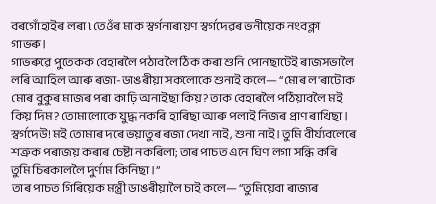বৰগোঁহাইৰ লৰা ৷ তেওঁৰ মাক স্বৰ্গনাৰায়ণ স্বৰ্গদেৱৰ ভনীয়েক নংবক্লা গাভৰু।
গাভৰুৱে পুতেকক বেহাৰলৈ পঠাবলৈ ঠিক কৰা শুনি পোনছাটেই ৰাজসভালৈ লৰি আহিল আৰু ৰজা-ডাঙৰীয়া সকলোকে শুনাই কলে— “মোৰ ল'ৰাটোক মোৰ বুকুৰ মাজৰ পৰা কাঢ়ি অনাইছা কিয়? তাক বেহাৰলৈ পঠিয়াবলৈ মই কিয় দিম? তোমালোকে যুদ্ধ নকৰি হাৰিছা আৰু পলাই নিজৰ প্ৰাণ ৰাখিছা। স্বৰ্গদেউ! মই তোমাৰ দৰে ভয়াতুৰ ৰজা দেখা নাই, শুনা নাই। তুমি বীৰ্য্যবলেৰে শত্ৰুক পৰাজয় কৰাৰ চেষ্টা নকৰিলা; তাৰ পাচত এনে ঘিণ লগা সন্ধি কৰি তুমি চিৰকাললৈ দুৰ্ণাম কিনিছা ।”
তাৰ পাচত গিৰিয়েক মন্ত্ৰী ডাঙৰীয়ালৈ চাই কলে— “তুমিয়েবা ৰাজ্যৰ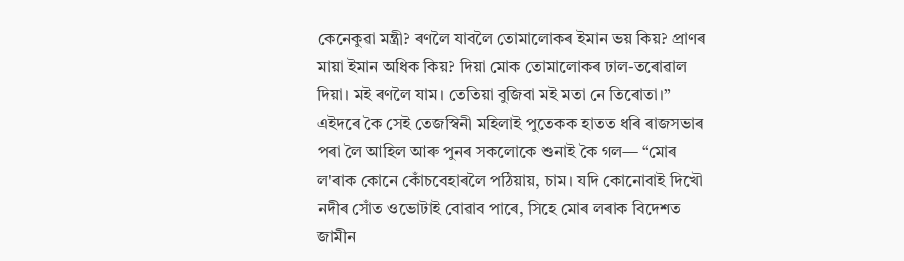কেনেকুৱা মন্ত্ৰী? ৰণলৈ যাবলৈ তোমালোকৰ ইমান ভয় কিয়? প্ৰাণৰ মায়া ইমান অধিক কিয়? দিয়া মোক তোমালোকৰ ঢাল-তৰোৱাল দিয়া। মই ৰণলৈ যাম। তেতিয়া বুজিবা মই মতা নে তিৰোতা।”
এইদৰে কৈ সেই তেজস্বিনী মহিলাই পুতেকক হাতত ধৰি ৰাজসভাৰ পৰা লৈ আহিল আৰু পুনৰ সকলোকে শুনাই কৈ গল— “মোৰ ল'ৰাক কোনে কোঁচবেহাৰলৈ পঠিয়ায়, চাম। যদি কোনোবাই দিখৌ নদীৰ সোঁত ওভোটাই বোৱাব পাৰে, সিহে মোৰ লৰাক বিদেশত জামীন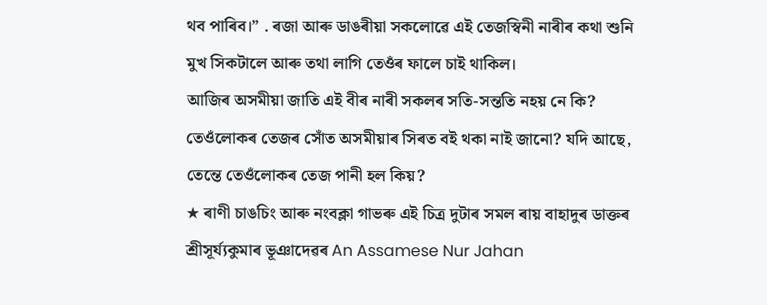থব পাৰিব।” . ৰজা আৰু ডাঙৰীয়া সকলোৱে এই তেজস্বিনী নাৰীৰ কথা শুনি মুখ সিকটালে আৰু তথা লাগি তেওঁৰ ফালে চাই থাকিল।
আজিৰ অসমীয়া জাতি এই বীৰ নাৰী সকলৰ সতি-সন্ততি নহয় নে কি? তেওঁলোকৰ তেজৰ সোঁত অসমীয়াৰ সিৰত বই থকা নাই জানো? যদি আছে, তেন্তে তেওঁলোকৰ তেজ পানী হল কিয়?
★ ৰাণী চাঙচিং আৰু নংবক্লা গাভৰু এই চিত্ৰ দুটাৰ সমল ৰায় বাহাদুৰ ডাক্তৰ শ্ৰীসূৰ্য্যকুমাৰ ভূঞাদেৱৰ An Assamese Nur Jahan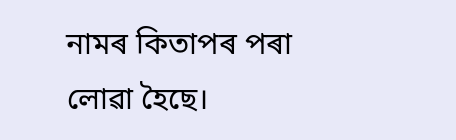নামৰ কিতাপৰ পৰা লোৱা হৈছে।